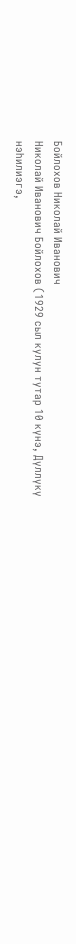Бойлохов Николай Иванович
Николай Иванович Бойлохов (1929 сыл кулун тутар 10 күнэ, Дүллүкү нэһилиэгэ,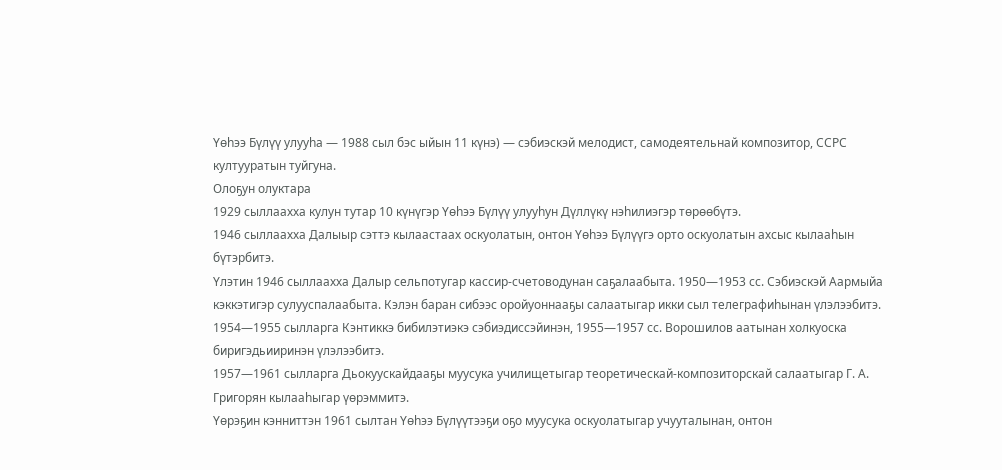Үөһээ Бүлүү улууһа — 1988 сыл бэс ыйын 11 күнэ) — сэбиэскэй мелодист, самодеятельнай композитор, ССРС култууратын туйгуна.
Олоҕун олуктара
1929 сыллаахха кулун тутар 10 күнүгэр Үөһээ Бүлүү улууһун Дүллүкү нэһилиэгэр төрөөбүтэ.
1946 сыллаахха Далыыр сэттэ кылаастаах оскуолатын, онтон Үөһээ Бүлүүгэ орто оскуолатын ахсыс кылааһын бүтэрбитэ.
Үлэтин 1946 сыллаахха Далыр сельпотугар кассир-счетоводунан саҕалаабыта. 1950—1953 сс. Сэбиэскэй Аармыйа кэккэтигэр сулууспалаабыта. Кэлэн баран сибээс оройуоннааҕы салаатыгар икки сыл телеграфиһынан үлэлээбитэ. 1954—1955 сылларга Кэнтиккэ бибилэтиэкэ сэбиэдиссэйинэн, 1955—1957 сс. Ворошилов аатынан холкуоска биригэдьииринэн үлэлээбитэ.
1957—1961 сылларга Дьокуускайдааҕы муусука училищетыгар теоретическай-композиторскай салаатыгар Г. А. Григорян кылааһыгар үөрэммитэ.
Үөрэҕин кэнниттэн 1961 сылтан Үөһээ Бүлүүтээҕи оҕо муусука оскуолатыгар учууталынан, онтон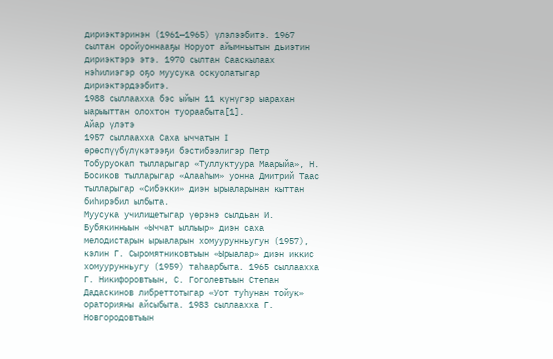дириэктэринэн (1961—1965) үлэлээбитэ. 1967 сылтан оройуоннааҕы Норуот айымньытын дьиэтин дириэктэрэ этэ. 1970 сылтан Сааскылаах нэһилиэгэр оҕо муусука оскуолатыгар дириэктэрдээбитэ.
1988 сыллаахха бэс ыйын 11 күнүгэр ыарахан ыарыыттан олохтон туораабыта[1].
Айар үлэтэ
1957 сыллаахха Саха ыччатын I өрөспүүбүлүкэтээҕи бэстибээлигэр Петр Тобуруокап тылларыгар «Туллуктуура Маарыйа», Н. Босиков тылларыгар «Алааһым» уонна Дмитрий Таас тылларыгар «Сибэкки» диэн ырыаларынан кыттан биһирэбил ылбыта.
Муусука училищетыгар үөрэнэ сылдьан И. Бубякинныын «Ыччат ыллыыр» диэн саха мелодистарын ырыаларын хомуурунньугун (1957), кэлин Г. Сыромятниковтыын «Ырыалар» диэн иккис хомуурунньугу (1959) таһаарбыта. 1965 сыллаахха Г. Никифоровтыын, С. Гоголевтыын Степан Дадаскинов либреттотыгар «Уот туһунан тойук» ораторияны айсыбыта. 1983 сыллаахха Г. Новгородовтыын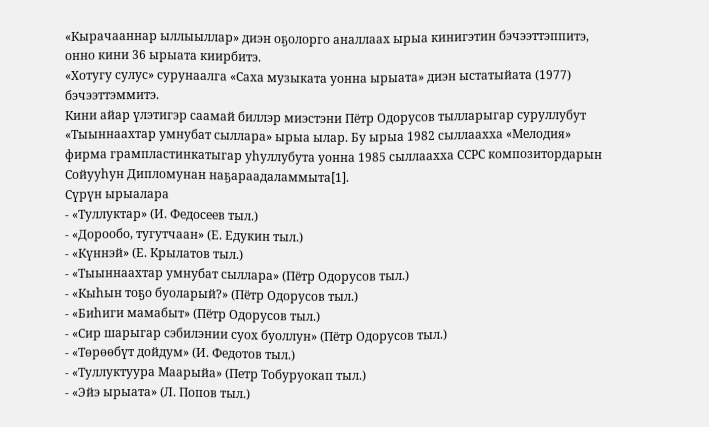«Кырачааннар ыллыыллар» диэн оҕолорго аналлаах ырыа кинигэтин бэчээттэппитэ, онно кини 36 ырыата киирбитэ.
«Хотугу сулус» сурунаалга «Саха музыката уонна ырыата» диэн ыстатыйата (1977) бэчээттэммитэ.
Кини айар үлэтигэр саамай биллэр миэстэни Пётр Одорусов тылларыгар суруллубут «Тыыннаахтар умнубат сыллара» ырыа ылар. Бу ырыа 1982 сыллаахха «Мелодия» фирма грампластинкатыгар уһуллубута уонна 1985 сыллаахха ССРС композитордарын Сойууһун Дипломунан наҕараадаламмыта[1].
Сүрүн ырыалара
- «Туллуктар» (И. Федосеев тыл.)
- «Дорообо, тугутчаан» (Е. Едукин тыл.)
- «Күннэй» (Е. Крылатов тыл.)
- «Тыыннаахтар умнубат сыллара» (Пётр Одорусов тыл.)
- «Кыһын тоҕо буоларый?» (Пётр Одорусов тыл.)
- «Биһиги мамабыт» (Пётр Одорусов тыл.)
- «Сир шарыгар сэбилэнии суох буоллун» (Пётр Одорусов тыл.)
- «Төрөөбүт дойдум» (И. Федотов тыл.)
- «Туллуктуура Маарыйа» (Петр Тобуруокап тыл.)
- «Эйэ ырыата» (Л. Попов тыл.)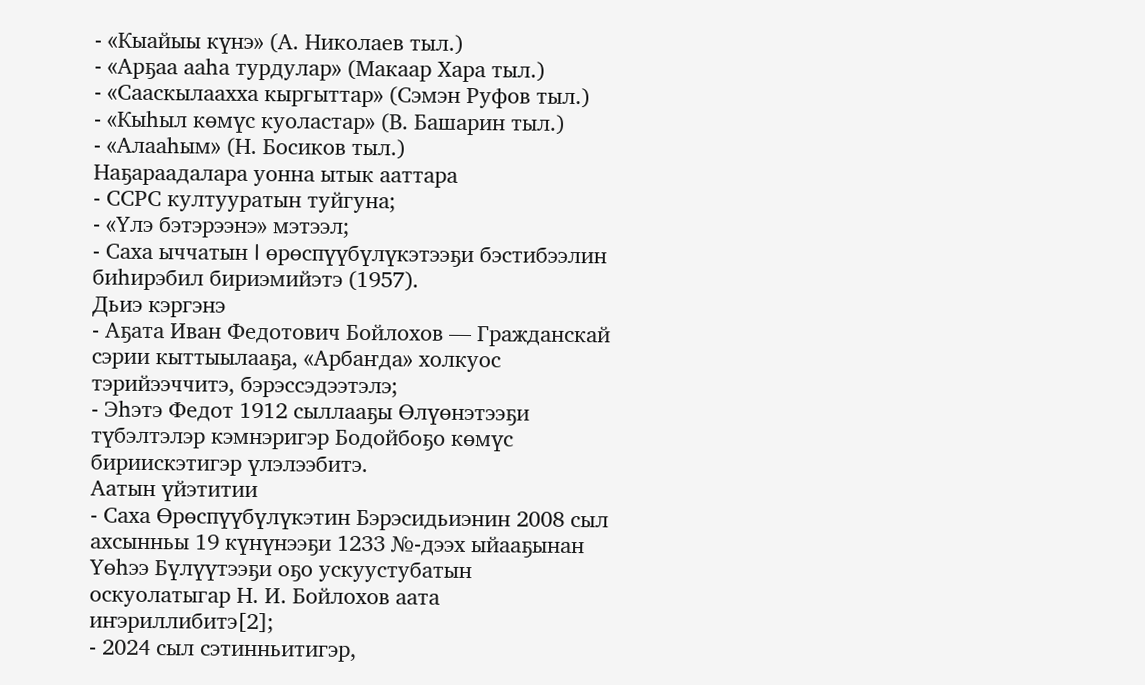- «Кыайыы күнэ» (А. Николаев тыл.)
- «Арҕаа ааһа турдулар» (Макаар Хара тыл.)
- «Сааскылаахха кыргыттар» (Сэмэн Руфов тыл.)
- «Кыһыл көмүс куоластар» (В. Башарин тыл.)
- «Алааһым» (Н. Босиков тыл.)
Наҕараадалара уонна ытык ааттара
- ССРС култууратын туйгуна;
- «Үлэ бэтэрээнэ» мэтээл;
- Саха ыччатын I өрөспүүбүлүкэтээҕи бэстибээлин биһирэбил бириэмийэтэ (1957).
Дьиэ кэргэнэ
- Аҕата Иван Федотович Бойлохов — Гражданскай сэрии кыттыылааҕа, «Арбаҥда» холкуос тэрийээччитэ, бэрэссэдээтэлэ;
- Эһэтэ Федот 1912 сыллааҕы Өлүөнэтээҕи түбэлтэлэр кэмнэригэр Бодойбоҕо көмүс бириискэтигэр үлэлээбитэ.
Аатын үйэтитии
- Саха Өрөспүүбүлүкэтин Бэрэсидьиэнин 2008 сыл ахсынньы 19 күнүнээҕи 1233 №-дээх ыйааҕынан Үөһээ Бүлүүтээҕи оҕо ускуустубатын оскуолатыгар Н. И. Бойлохов аата иҥэриллибитэ[2];
- 2024 сыл сэтинньитигэр,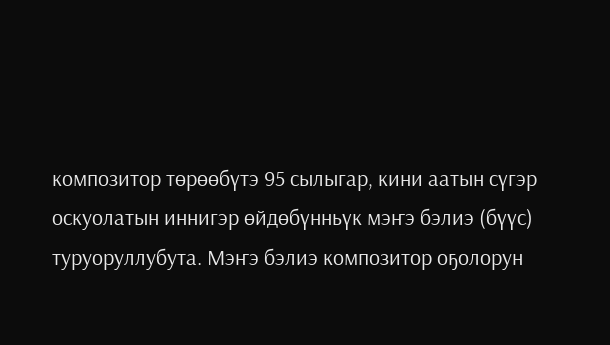композитор төрөөбүтэ 95 сылыгар, кини аатын сүгэр оскуолатын иннигэр өйдөбүнньүк мэҥэ бэлиэ (бүүс) туруоруллубута. Мэҥэ бэлиэ композитор оҕолорун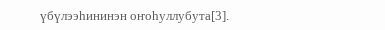үбүлээһининэн оҥоһуллубута[3].